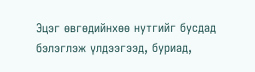Эцэг өвгөдийнхөө нутгийг бусдад бэлэглэж үлдээгээд, буриад,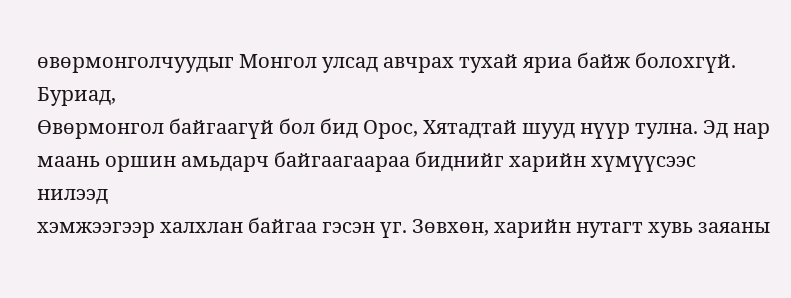өвөрмонголчуудыг Монгол улсад авчрах тухай яриа байж болохгүй. Буриад,
Өвөрмонгол байгаагүй бол бид Орос, Хятадтай шууд нүүр тулна. Эд нар
маань оршин амьдарч байгаагаараа биднийг харийн хүмүүсээс нилээд
хэмжээгээр халхлан байгаа гэсэн үг. Зөвхөн, харийн нутагт хувь заяаны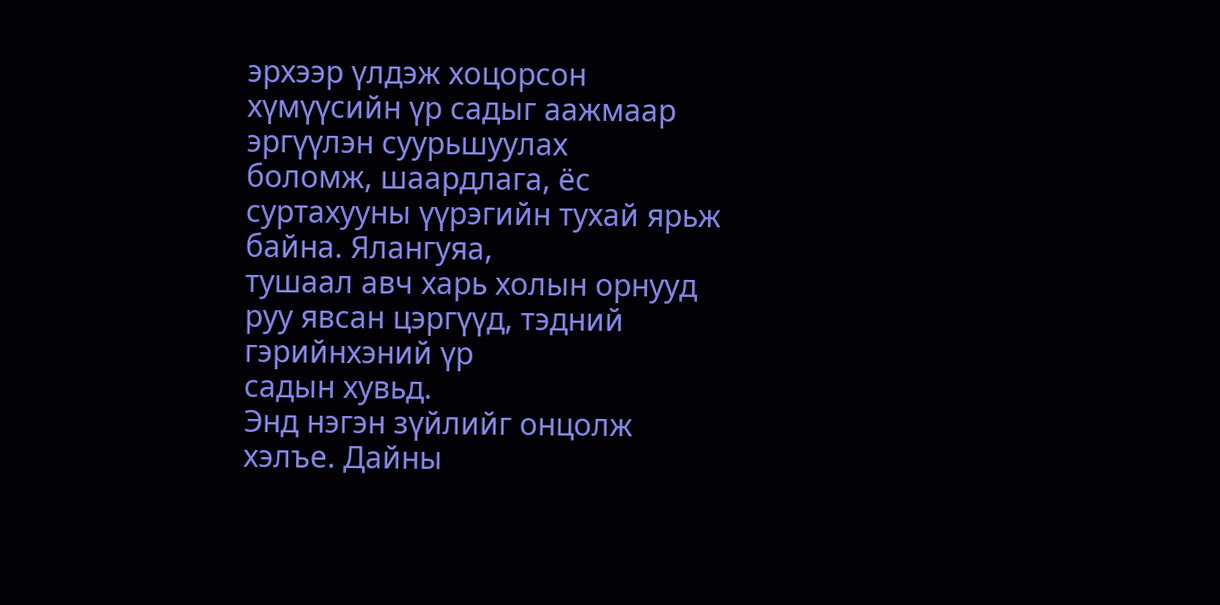эрхээр үлдэж хоцорсон хүмүүсийн үр садыг аажмаар эргүүлэн суурьшуулах
боломж, шаардлага, ёс суртахууны үүрэгийн тухай ярьж байна. Ялангуяа,
тушаал авч харь холын орнууд руу явсан цэргүүд, тэдний гэрийнхэний үр
садын хувьд.
Энд нэгэн зүйлийг онцолж хэлъе. Дайны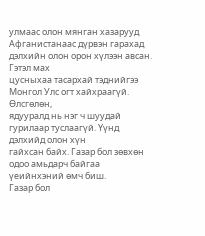улмаас олон мянган хазарууд
Афганистанаас дүрвэн гарахад дэлхийн олон орон хүлээн авсан. Гэтэл мах
цусныхаа тасархай тэднийгээ Монгол Улс огт хайхраагүй. Өлсгөлөн,
ядууралд нь нэг ч шуудай гурилаар туслаагүй. Үүнд дэлхийд олон хүн
гайхсан байх. Газар бол зөвхөн одоо амьдарч байгаа үеийнхэний өмч биш.
Газар бол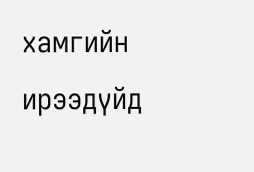хамгийн ирээдүйд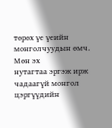төрөх үе үеийн монголчуудын өмч. Мөн эх
нутагтаа эргэж ирж чадаагүй монгол цэргүүдийн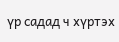үр садад ч хүртэх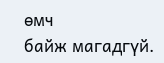өмч
байж магадгүй.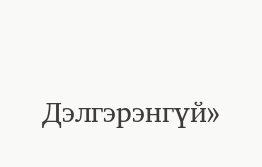Дэлгэрэнгүй»